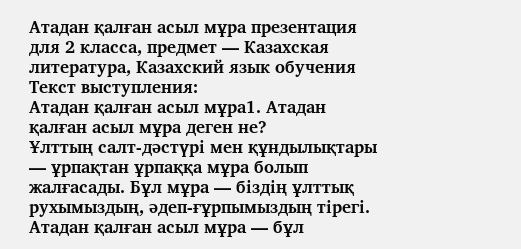Атадан қалған асыл мұра презентация для 2 класса, предмет — Казахская литература, Казахский язык обучения
Текст выступления:
Атадан қалған асыл мұра1. Атадан қалған асыл мұра деген не?
Ұлттың салт-дәстүрі мен құндылықтары — ұрпақтан ұрпаққа мұра болып жалғасады. Бұл мұра — біздің ұлттық рухымыздың, әдеп-ғұрпымыздың тірегі. Атадан қалған асыл мұра — бұл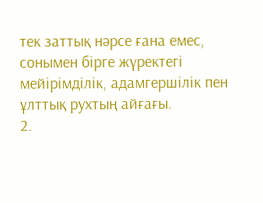тек заттық нәрсе ғана емес, сонымен бірге жүректегі мейірімділік, адамгершілік пен ұлттық рухтың айғағы.
2.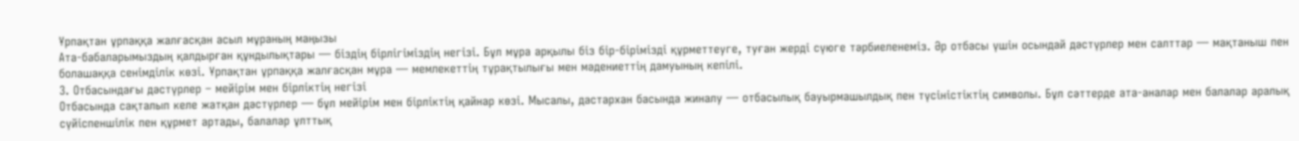Ұрпақтан ұрпаққа жалғасқан асыл мұраның маңызы
Ата-бабаларымыздың қалдырған құндылықтары — біздің бірлігіміздің негізі. Бұл мұра арқылы біз бір-бірімізді құрметтеуге, туған жерді сүюге тәрбиеленеміз. Әр отбасы үшін осындай дәстүрлер мен салттар — мақтаныш пен болашаққа сенімділік көзі. Ұрпақтан ұрпаққа жалғасқан мұра — мемлекеттің тұрақтылығы мен мәдениеттің дамуының кепілі.
3. Отбасындағы дәстүрлер – мейірім мен бірліктің негізі
Отбасында сақталып келе жатқан дәстүрлер — бұл мейірім мен бірліктің қайнар көзі. Мысалы, дастархан басында жиналу — отбасылық бауырмашылдық пен түсіністіктің символы. Бұл сәттерде ата-аналар мен балалар аралық сүйіспеншілік пен құрмет артады, балалар ұлттық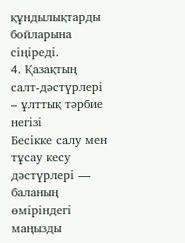құндылықтарды бойларына сіңіреді.
4. Қазақтың салт-дәстүрлері – ұлттық тәрбие негізі
Бесікке салу мен тұсау кесу дәстүрлері — баланың өміріндегі маңызды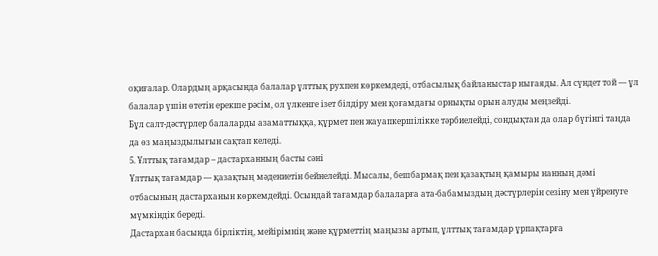оқиғалар. Олардың арқасында балалар ұлттық рухпен көркемдеді, отбасылық байланыстар нығаяды. Ал сүндет той — ұл балалар үшін өтетін ерекше рәсім, ол үлкенге ізет білдіру мен қоғамдағы орнықты орын алуды меңзейді.
Бұл салт-дәстүрлер балаларды азаматтыққа, құрмет пен жауапкершілікке тәрбиелейді, сондықтан да олар бүгінгі таңда да өз маңыздылығын сақтап келеді.
5. Ұлттық тағамдар – дастарханның басты сәні
Ұлттық тағамдар — қазақтың мәдениетін бейнелейді. Мысалы, бешбармақ пен қазақтың қамыры нанның дәмі отбасының дастарханын көркемдейді. Осындай тағамдар балаларға ата-бабамыздың дәстүрлерін сезіну мен үйренуге мүмкіндік береді.
Дастархан басында бірліктің, мейірімнің және құрметтің маңызы артып, ұлттық тағамдар ұрпақтарға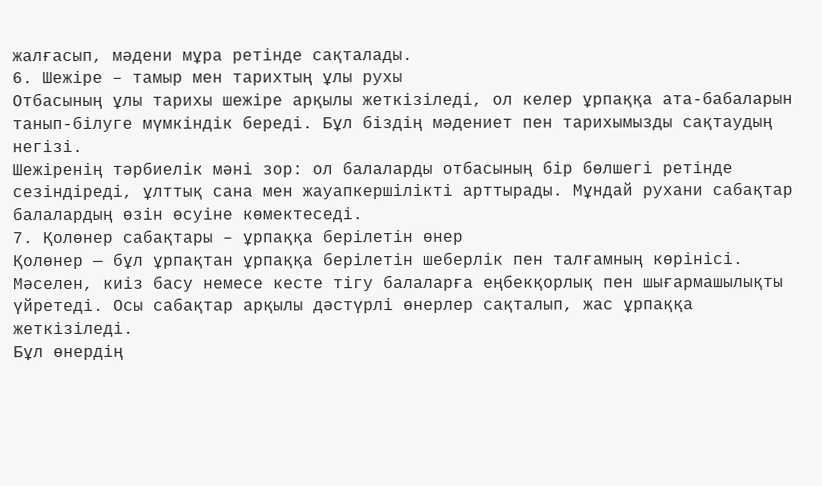жалғасып, мәдени мұра ретінде сақталады.
6. Шежіре – тамыр мен тарихтың ұлы рухы
Отбасының ұлы тарихы шежіре арқылы жеткізіледі, ол келер ұрпаққа ата-бабаларын танып-білуге мүмкіндік береді. Бұл біздің мәдениет пен тарихымызды сақтаудың негізі.
Шежіренің тәрбиелік мәні зор: ол балаларды отбасының бір бөлшегі ретінде сезіндіреді, ұлттық сана мен жауапкершілікті арттырады. Мұндай рухани сабақтар балалардың өзін өсуіне көмектеседі.
7. Қолөнер сабақтары – ұрпаққа берілетін өнер
Қолөнер — бұл ұрпақтан ұрпаққа берілетін шеберлік пен талғамның көрінісі. Мәселен, киіз басу немесе кесте тігу балаларға еңбекқорлық пен шығармашылықты үйретеді. Осы сабақтар арқылы дәстүрлі өнерлер сақталып, жас ұрпаққа жеткізіледі.
Бұл өнердің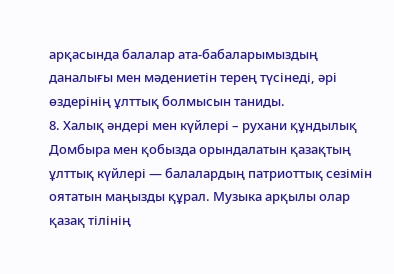арқасында балалар ата-бабаларымыздың даналығы мен мәдениетін терең түсінеді, әрі өздерінің ұлттық болмысын таниды.
8. Халық әндері мен күйлері – рухани құндылық
Домбыра мен қобызда орындалатын қазақтың ұлттық күйлері — балалардың патриоттық сезімін оятатын маңызды құрал. Музыка арқылы олар қазақ тілінің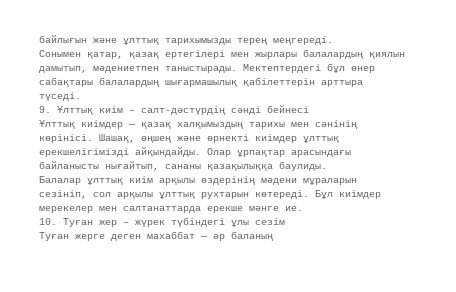байлығын және ұлттық тарихымызды терең меңгереді.
Сонымен қатар, қазақ ертегілері мен жырлары балалардың қиялын дамытып, мәдениетпен таныстырады. Мектептердегі бұл өнер сабақтары балалардың шығармашылық қабілеттерін арттыра түседі.
9. Ұлттық киім – салт-дәстүрдің сәнді бейнесі
Ұлттық киімдер — қазақ халқымыздың тарихы мен сәнінің көрінісі. Шашақ, өңшең және өрнекті киімдер ұлттық ерекшелігімізді айқындайды. Олар ұрпақтар арасындағы байланысты нығайтып, сананы қазақылыққа баулиды.
Балалар ұлттық киім арқылы өздерінің мәдени мұраларын сезініп, сол арқылы ұлттық рухтарын көтереді. Бұл киімдер мерекелер мен салтанаттарда ерекше мәнге ие.
10. Туған жер – жүрек түбіндегі ұлы сезім
Туған жерге деген махаббат — әр баланың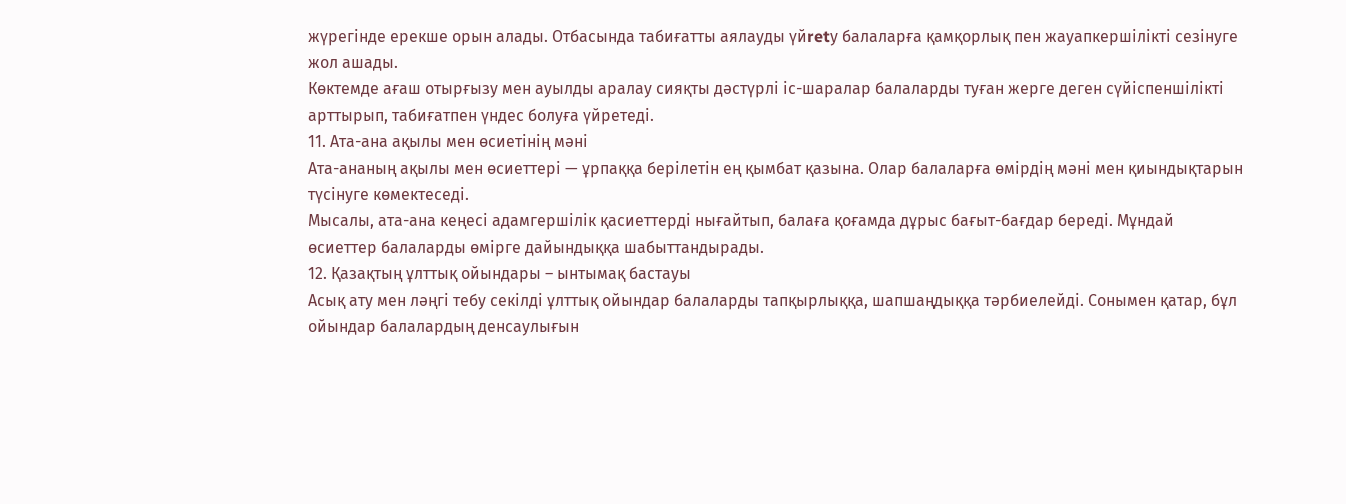жүрегінде ерекше орын алады. Отбасында табиғатты аялауды үйretу балаларға қамқорлық пен жауапкершілікті сезінуге жол ашады.
Көктемде ағаш отырғызу мен ауылды аралау сияқты дәстүрлі іс-шаралар балаларды туған жерге деген сүйіспеншілікті арттырып, табиғатпен үндес болуға үйретеді.
11. Ата-ана ақылы мен өсиетінің мәні
Ата-ананың ақылы мен өсиеттері — ұрпаққа берілетін ең қымбат қазына. Олар балаларға өмірдің мәні мен қиындықтарын түсінуге көмектеседі.
Мысалы, ата-ана кеңесі адамгершілік қасиеттерді нығайтып, балаға қоғамда дұрыс бағыт-бағдар береді. Мұндай өсиеттер балаларды өмірге дайындыққа шабыттандырады.
12. Қазақтың ұлттық ойындары – ынтымақ бастауы
Асық ату мен ләңгі тебу секілді ұлттық ойындар балаларды тапқырлыққа, шапшаңдыққа тәрбиелейді. Сонымен қатар, бұл ойындар балалардың денсаулығын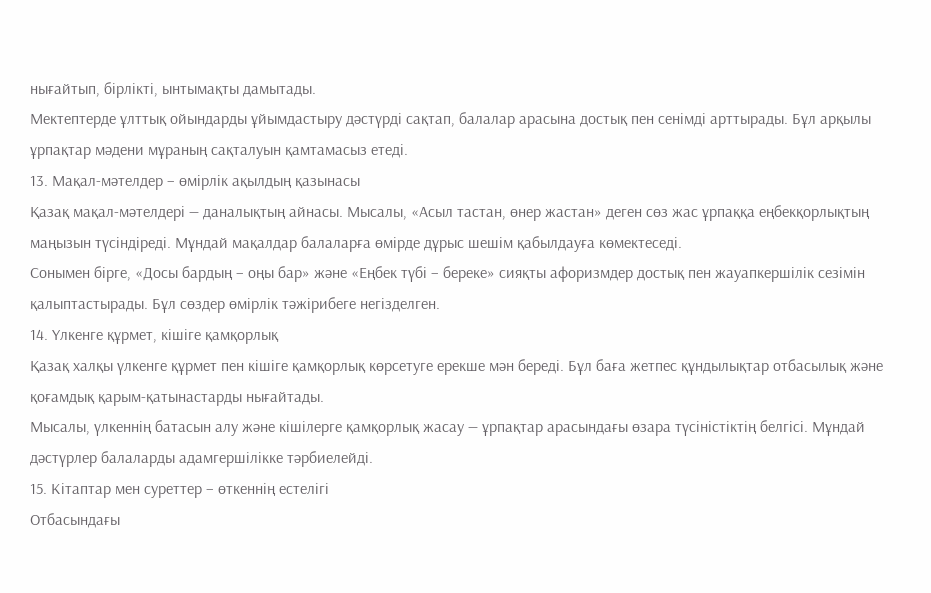нығайтып, бірлікті, ынтымақты дамытады.
Мектептерде ұлттық ойындарды ұйымдастыру дәстүрді сақтап, балалар арасына достық пен сенімді арттырады. Бұл арқылы ұрпақтар мәдени мұраның сақталуын қамтамасыз етеді.
13. Мақал-мәтелдер – өмірлік ақылдың қазынасы
Қазақ мақал-мәтелдері — даналықтың айнасы. Мысалы, «Асыл тастан, өнер жастан» деген сөз жас ұрпаққа еңбекқорлықтың маңызын түсіндіреді. Мұндай мақалдар балаларға өмірде дұрыс шешім қабылдауға көмектеседі.
Сонымен бірге, «Досы бардың – оңы бар» және «Еңбек түбі – береке» сияқты афоризмдер достық пен жауапкершілік сезімін қалыптастырады. Бұл сөздер өмірлік тәжірибеге негізделген.
14. Үлкенге құрмет, кішіге қамқорлық
Қазақ халқы үлкенге құрмет пен кішіге қамқорлық көрсетуге ерекше мән береді. Бұл баға жетпес құндылықтар отбасылық және қоғамдық қарым-қатынастарды нығайтады.
Мысалы, үлкеннің батасын алу және кішілерге қамқорлық жасау — ұрпақтар арасындағы өзара түсіністіктің белгісі. Мұндай дәстүрлер балаларды адамгершілікке тәрбиелейді.
15. Кітаптар мен суреттер – өткеннің естелігі
Отбасындағы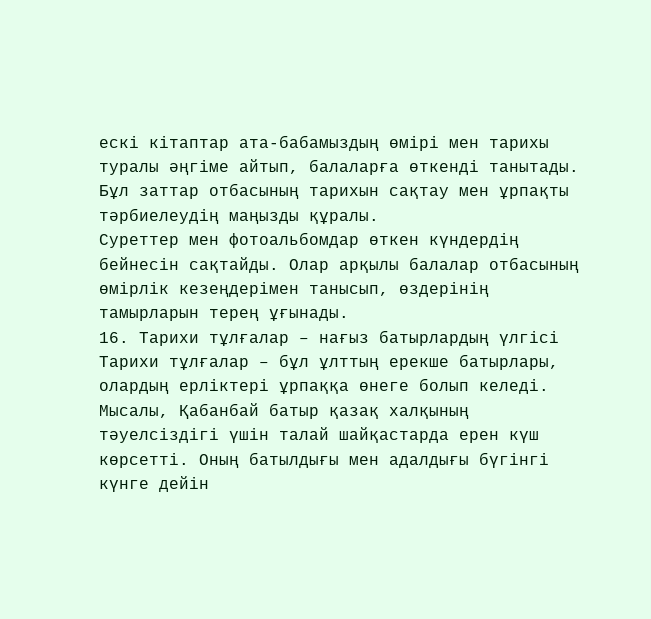ескі кітаптар ата-бабамыздың өмірі мен тарихы туралы әңгіме айтып, балаларға өткенді танытады. Бұл заттар отбасының тарихын сақтау мен ұрпақты тәрбиелеудің маңызды құралы.
Суреттер мен фотоальбомдар өткен күндердің бейнесін сақтайды. Олар арқылы балалар отбасының өмірлік кезеңдерімен танысып, өздерінің тамырларын терең ұғынады.
16. Тарихи тұлғалар – нағыз батырлардың үлгісі
Тарихи тұлғалар – бұл ұлттың ерекше батырлары, олардың ерліктері ұрпаққа өнеге болып келеді. Мысалы, Қабанбай батыр қазақ халқының тәуелсіздігі үшін талай шайқастарда ерен күш көрсетті. Оның батылдығы мен адалдығы бүгінгі күнге дейін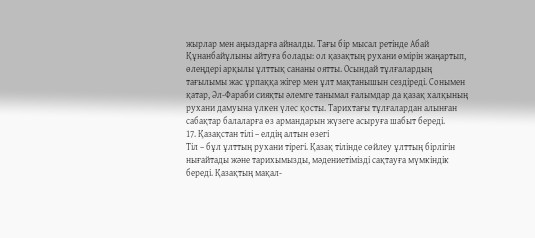жырлар мен аңыздарға айналды. Тағы бір мысал ретінде Абай Құнанбайұлыны айтуға болады: ол қазақтың рухани өмірін жаңартып, өлеңдері арқылы ұлттық сананы оятты. Осындай тұлғалардың тағылымы жас ұрпаққа жігер мен ұлт мақтанышын сездіреді. Сонымен қатар, Әл-Фараби сияқты әлемге танымал ғалымдар да қазақ халқының рухани дамуына үлкен үлес қосты. Тарихтағы тұлғалардан алынған сабақтар балаларға өз армандарын жүзеге асыруға шабыт береді.
17. Қазақстан тілі – елдің алтын өзегі
Тіл – бұл ұлттың рухани тірегі. Қазақ тілінде сөйлеу ұлттың бірлігін нығайтады және тарихымызды, мәдениетімізді сақтауға мүмкіндік береді. Қазақтың мақал-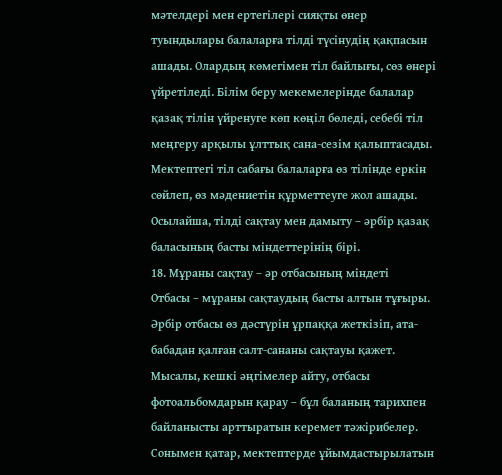мәтелдері мен ертегілері сияқты өнер туындылары балаларға тілді түсінудің қақпасын ашады. Олардың көмегімен тіл байлығы, сөз өнері үйретіледі. Білім беру мекемелерінде балалар қазақ тілін үйренуге көп көңіл бөледі, себебі тіл меңгеру арқылы ұлттық сана-сезім қалыптасады. Мектептегі тіл сабағы балаларға өз тілінде еркін сөйлеп, өз мәдениетін құрметтеуге жол ашады. Осылайша, тілді сақтау мен дамыту – әрбір қазақ баласының басты міндеттерінің бірі.
18. Мұраны сақтау – әр отбасының міндеті
Отбасы – мұраны сақтаудың басты алтын тұғыры. Әрбір отбасы өз дәстүрін ұрпаққа жеткізіп, ата-бабадан қалған салт-сананы сақтауы қажет. Мысалы, кешкі әңгімелер айту, отбасы фотоальбомдарын қарау – бұл баланың тарихпен байланысты арттыратын керемет тәжірибелер. Сонымен қатар, мектептерде ұйымдастырылатын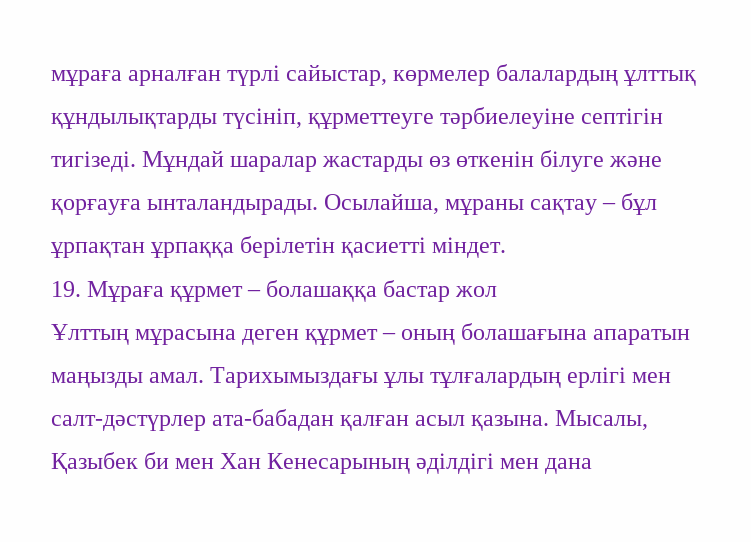мұраға арналған түрлі сайыстар, көрмелер балалардың ұлттық құндылықтарды түсініп, құрметтеуге тәрбиелеуіне септігін тигізеді. Мұндай шаралар жастарды өз өткенін білуге және қорғауға ынталандырады. Осылайша, мұраны сақтау – бұл ұрпақтан ұрпаққа берілетін қасиетті міндет.
19. Мұраға құрмет – болашаққа бастар жол
Ұлттың мұрасына деген құрмет – оның болашағына апаратын маңызды амал. Тарихымыздағы ұлы тұлғалардың ерлігі мен салт-дәстүрлер ата-бабадан қалған асыл қазына. Мысалы, Қазыбек би мен Хан Кенесарының әділдігі мен дана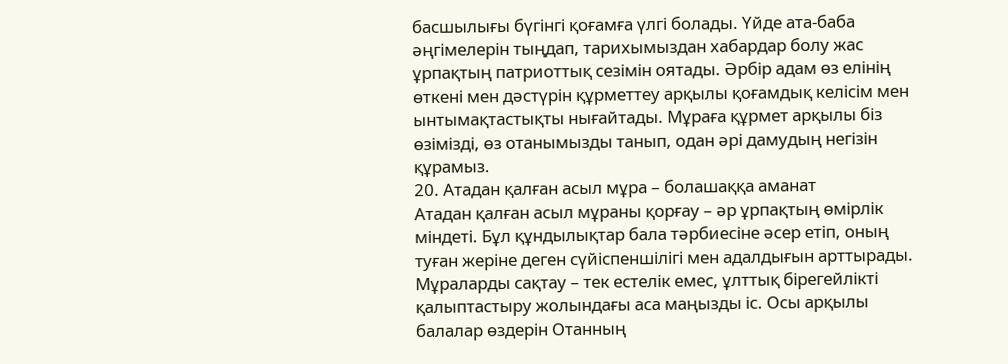басшылығы бүгінгі қоғамға үлгі болады. Үйде ата-баба әңгімелерін тыңдап, тарихымыздан хабардар болу жас ұрпақтың патриоттық сезімін оятады. Әрбір адам өз елінің өткені мен дәстүрін құрметтеу арқылы қоғамдық келісім мен ынтымақтастықты нығайтады. Мұраға құрмет арқылы біз өзімізді, өз отанымызды танып, одан әрі дамудың негізін құрамыз.
20. Атадан қалған асыл мұра – болашаққа аманат
Атадан қалған асыл мұраны қорғау – әр ұрпақтың өмірлік міндеті. Бұл құндылықтар бала тәрбиесіне әсер етіп, оның туған жеріне деген сүйіспеншілігі мен адалдығын арттырады. Мұраларды сақтау – тек естелік емес, ұлттық бірегейлікті қалыптастыру жолындағы аса маңызды іс. Осы арқылы балалар өздерін Отанның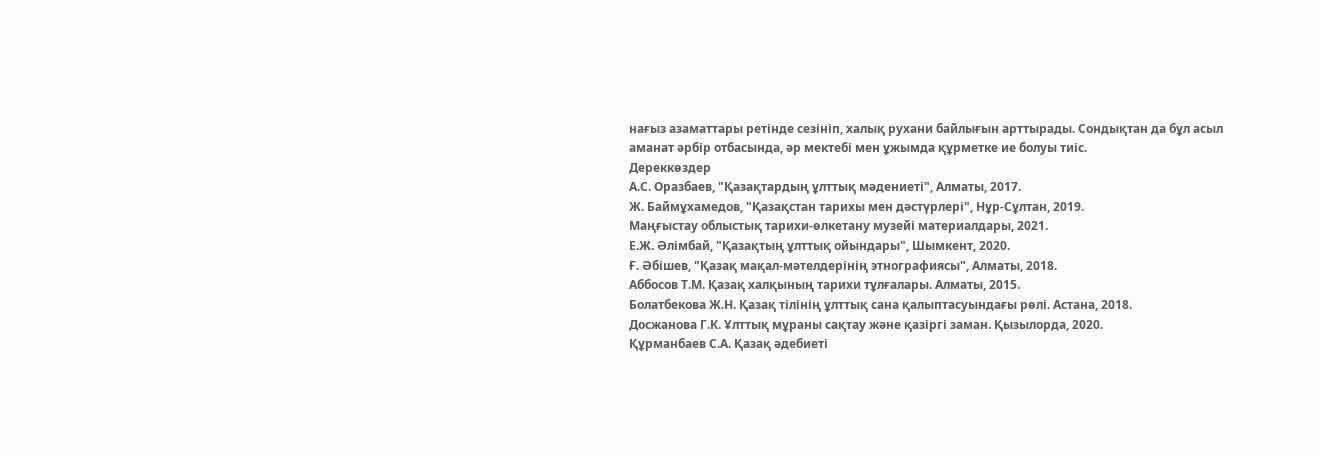нағыз азаматтары ретінде сезініп, халық рухани байлығын арттырады. Сондықтан да бұл асыл аманат әрбір отбасында, әр мектебі мен ұжымда құрметке ие болуы тиіс.
Дереккөздер
А.С. Оразбаев, "Қазақтардың ұлттық мәдениеті", Алматы, 2017.
Ж. Баймұхамедов, "Қазақстан тарихы мен дәстүрлері", Нұр-Сұлтан, 2019.
Маңғыстау облыстық тарихи-өлкетану музейі материалдары, 2021.
Е.Ж. Әлімбай, "Қазақтың ұлттық ойындары", Шымкент, 2020.
Ғ. Әбішев, "Қазақ мақал-мәтелдерінің этнографиясы", Алматы, 2018.
Аббосов Т.М. Қазақ халқының тарихи тұлғалары. Алматы, 2015.
Болатбекова Ж.Н. Қазақ тілінің ұлттық сана қалыптасуындағы рөлі. Астана, 2018.
Досжанова Г.К. Ұлттық мұраны сақтау және қазіргі заман. Қызылорда, 2020.
Құрманбаев С.А. Қазақ әдебиеті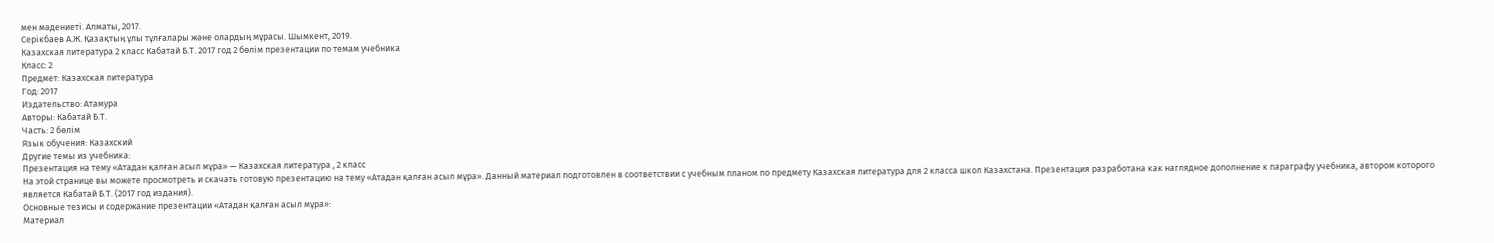мен мәдениеті. Алматы, 2017.
Серікбаев А.Ж. Қазақтың ұлы тұлғалары және олардың мұрасы. Шымкент, 2019.
Казахская литература 2 класс Кабатай Б.Т. 2017 год 2 бөлім презентации по темам учебника
Класс: 2
Предмет: Казахская литература
Год: 2017
Издательство: Атамура
Авторы: Кабатай Б.Т.
Часть: 2 бөлім
Язык обучения: Казахский
Другие темы из учебника:
Презентация на тему «Атадан қалған асыл мұра» — Казахская литература , 2 класс
На этой странице вы можете просмотреть и скачать готовую презентацию на тему «Атадан қалған асыл мұра». Данный материал подготовлен в соответствии с учебным планом по предмету Казахская литература для 2 класса школ Казахстана. Презентация разработана как наглядное дополнение к параграфу учебника, автором которого является Кабатай Б.Т. (2017 год издания).
Основные тезисы и содержание презентации «Атадан қалған асыл мұра»:
Материал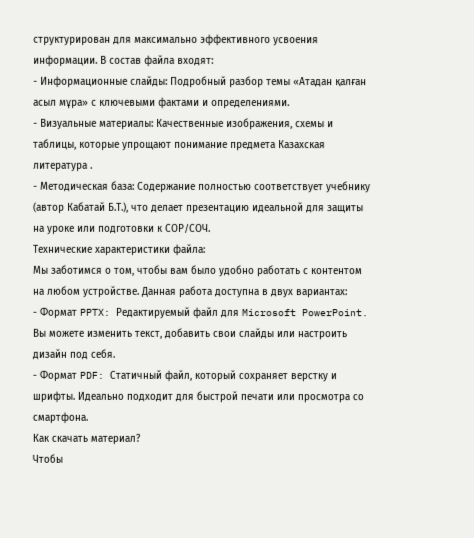структурирован для максимально эффективного усвоения информации. В состав файла входят:
- Информационные слайды: Подробный разбор темы «Атадан қалған асыл мұра» с ключевыми фактами и определениями.
- Визуальные материалы: Качественные изображения, схемы и таблицы, которые упрощают понимание предмета Казахская литература .
- Методическая база: Содержание полностью соответствует учебнику (автор Кабатай Б.Т.), что делает презентацию идеальной для защиты на уроке или подготовки к СОР/СОЧ.
Технические характеристики файла:
Мы заботимся о том, чтобы вам было удобно работать с контентом на любом устройстве. Данная работа доступна в двух вариантах:
- Формат PPTX: Редактируемый файл для Microsoft PowerPoint. Вы можете изменить текст, добавить свои слайды или настроить дизайн под себя.
- Формат PDF: Статичный файл, который сохраняет верстку и шрифты. Идеально подходит для быстрой печати или просмотра со смартфона.
Как скачать материал?
Чтобы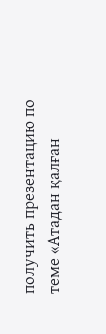получить презентацию по теме «Атадан қалған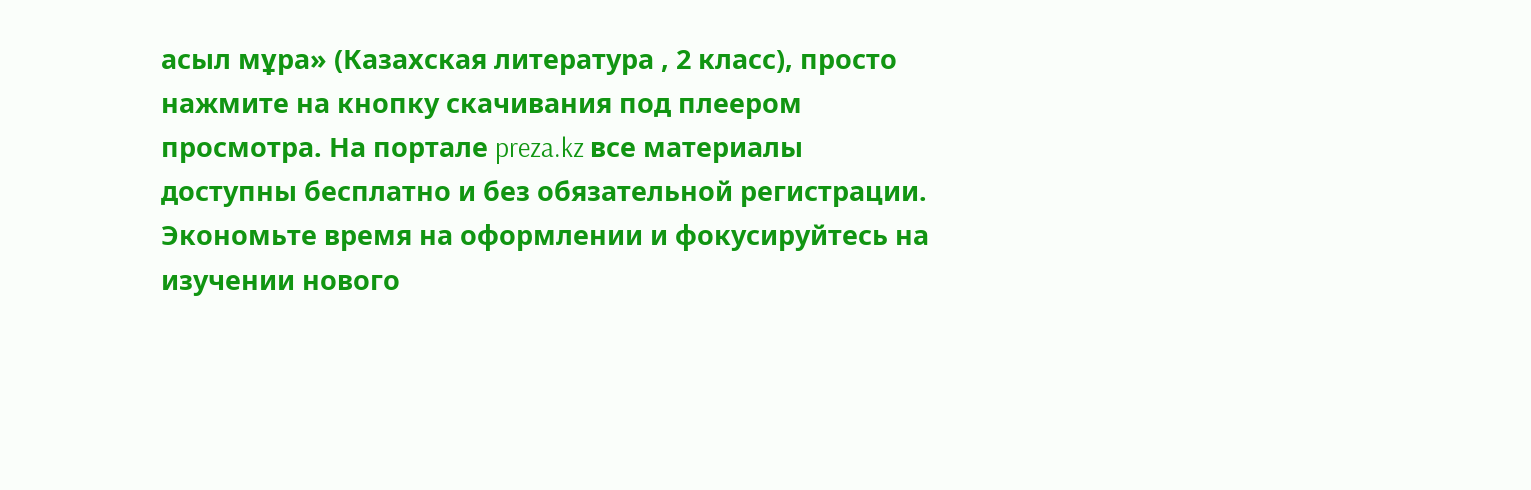асыл мұра» (Казахская литература , 2 класс), просто нажмите на кнопку скачивания под плеером просмотра. На портале preza.kz все материалы доступны бесплатно и без обязательной регистрации. Экономьте время на оформлении и фокусируйтесь на изучении нового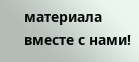материала вместе с нами!